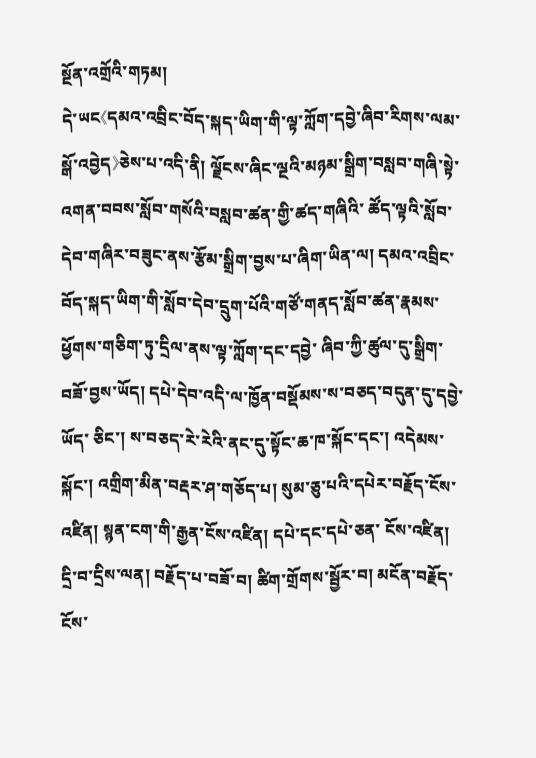སྔོན་འགྲོའི་གཏམ།
དེ་ཡང《དམའ་འབྲིང་བོད་སྐད་ཡིག་གི་ལྟ་ཀློག་དབྱེ་ཞིབ་རིགས་ལམ་སྒོ་འབྱེད》ཅེས་པ་འདི་ནི། ལྗོངས་ཞིང་ལྔའི་མཉམ་སྒྲིག་བསླབ་གཞི་སྟེ་འགན་བབས་སློབ་གསོའི་བསླབ་ཚན་གྱི་ཚད་གཞིའི་ ཚོད་ལྟའི་སློབ་དེབ་གཞིར་བཟུང་ནས་རྩོམ་སྒྲིག་བྱས་པ་ཞིག་ཡིན་ལ། དམའ་འབྲིང་བོད་སྐད་ཡིག་གི་སློབ་དེབ་དྲུག་པོའི་གཙོ་གནད་སློབ་ཚན་རྣམས་ཕྱོགས་གཅིག་ཏུ་དྲིལ་ནས་ལྟ་ཀློག་དང་དབྱེ་ ཞིབ་ཀྱི་ཚུལ་དུ་སྒྲིག་བཟོ་བྱས་ཡོད། དཔེ་དེབ་འདི་ལ་ཁྱོན་བསྡོམས་ས་བཅད་བདུན་དུ་དབྱེ་ཡོད་ ཅིང་། ས་བཅད་རེ་རེའི་ནང་དུ་སྟོང་ཆ་ཁ་སྐོང་དང་། འདེམས་སྐོང་། འགྲིག་མིན་བརྡར་ཤ་གཅོད་པ། སུམ་ཅུ་པའི་དཔེར་བརྗོད་ངོས་འཛིན། སྙན་ངག་གི་རྒྱན་ངོས་འཛིན། དཔེ་དང་དཔེ་ཅན་ ངོས་འཛིན། དྲི་བ་དྲིས་ལན། བརྗོད་པ་བཟོ་བ། ཚིག་གྲོགས་སྦྱོར་བ། མངོན་བརྗོད་ངོས་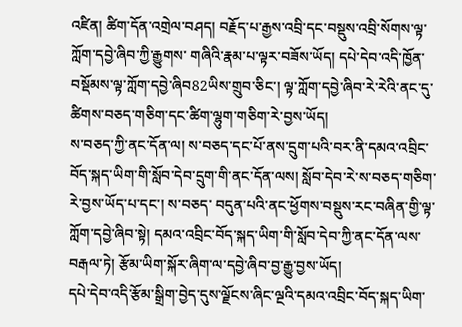འཛིན། ཚིག་དོན་འགྲེལ་བཤད། བརྗོད་པ་རྒྱས་འབྲི་དང་བསྡུས་འབྲི་སོགས་ལྟ་ཀློག་དབྱེ་ཞིབ་ཀྱི་རྒྱུགས་ གཞིའི་རྣམ་པ་ལྟར་བཟོས་ཡོད། དཔེ་དེབ་འདི་ཁྱོན་བསྡོམས་ལྟ་ཀློག་དབྱེ་ཞིབ82ཡིས་གྲུབ་ཅིང་། ལྟ་ཀློག་དབྱེ་ཞིབ་རེ་རེའི་ནང་དུ་ཚིགས་བཅད་གཅིག་དང་ཚིག་ལྷུག་གཅིག་རེ་བྱས་ཡོད།
ས་བཅད་ཀྱི་ནང་དོན་ལ། ས་བཅད་དང་པོ་ནས་དྲུག་པའི་བར་ནི་དམའ་འབྲིང་བོད་སྐད་ཡིག་གི་སློབ་དེབ་དྲུག་གི་ནང་དོན་ལས། སློབ་དེབ་རེ་ས་བཅད་གཅིག་རེ་བྱས་ཡོད་པ་དང་། ས་བཅད་ བདུན་པའི་ནང་ཕྱོགས་བསྡུས་རང་བཞིན་གྱི་ལྟ་ཀློག་དབྱེ་ཞིབ་སྟེ། དམའ་འབྲིང་བོད་སྐད་ཡིག་གི་སློབ་དེབ་ཀྱི་ནང་དོན་ལས་བརྒལ་ཏེ། རྩོམ་ཡིག་སྐོར་ཞིག་ལ་དབྱེ་ཞིབ་བྱ་རྒྱུ་བྱས་ཡོད།
དཔེ་དེབ་འདི་རྩོམ་སྒྲིག་བྱེད་དུས་ལྗོངས་ཞིང་ལྔའི་དམའ་འབྲིང་བོད་སྐད་ཡིག་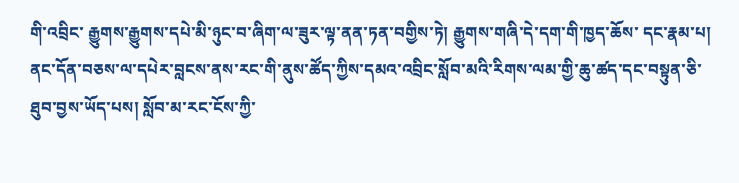གི་འབྲིང་ རྒྱུགས་རྒྱུགས་དཔེ་མི་ཉུང་བ་ཞིག་ལ་ཟུར་ལྟ་ནན་ཏན་བགྱིས་ཏེ། རྒྱུགས་གཞི་དེ་དག་གི་ཁྱད་ཆོས་ དང་རྣམ་པ། ནང་དོན་བཅས་ལ་དཔེར་བླངས་ནས་རང་གི་ནུས་ཚོད་ཀྱིས་དམའ་འབྲིང་སློབ་མའི་རིགས་ལམ་གྱི་ཆུ་ཚད་དང་བསྟུན་ཅི་ཐུབ་བྱས་ཡོད་པས། སློབ་མ་རང་ངོས་ཀྱི་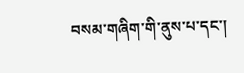བསམ་གཞིག་གི་ནུས་པ་དང་།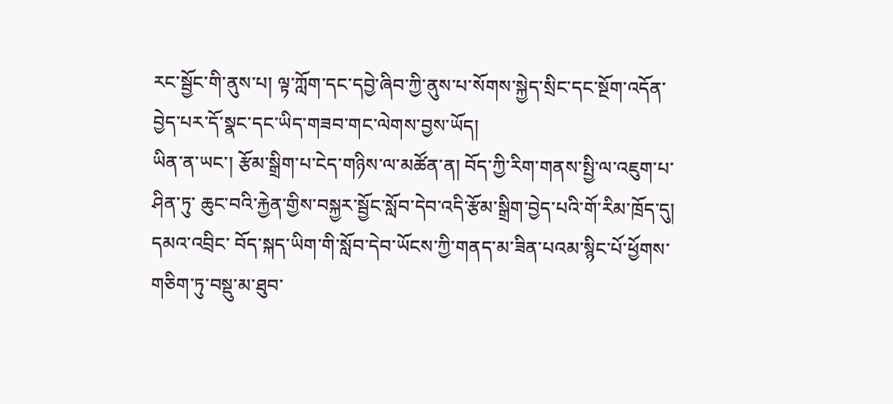རང་སྦྱོང་གི་ནུས་པ། ལྟ་ཀློག་དང་དབྱེ་ཞིབ་ཀྱི་ནུས་པ་སོགས་སྐྱེད་སྲིང་དང་སྔོག་འདོན་ བྱེད་པར་དོ་སྣང་དང་ཡིད་གཟབ་གང་ལེགས་བྱས་ཡོད།
ཡིན་ན་ཡང་། རྩོམ་སྒྲིག་པ་ངེད་གཉིས་ལ་མཚོན་ན། བོད་ཀྱི་རིག་གནས་སྤྱི་ལ་འཇུག་པ་ཤིན་ཏུ་ ཆུང་བའི་རྐྱེན་གྱིས་བསྐྱར་སྦྱོང་སློབ་དེབ་འདི་རྩོམ་སྒྲིག་བྱེད་པའི་གོ་རིམ་ཁྲོད་དུ། དམའ་འབྲིང་ བོད་སྐད་ཡིག་གི་སློབ་དེབ་ཡོངས་ཀྱི་གནད་མ་ཟིན་པའམ་སྙིང་པོ་ཕྱོགས་གཅིག་ཏུ་བསྡུ་མ་ཐུབ་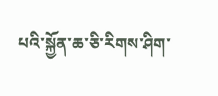པའི་སྐྱོན་ཆ་ཅི་རིགས་ཤིག་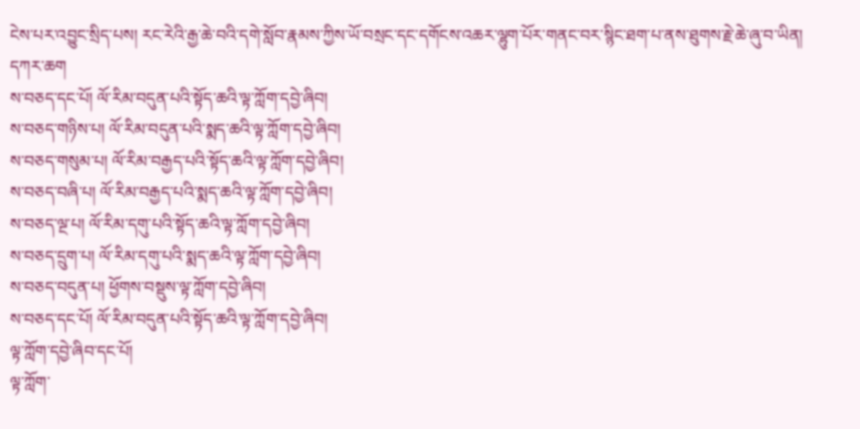ངེས་པར་འབྱུང་སྲིད་པས། རང་རེའི་རྒྱ་ཆེ་བའི་དགེ་སློབ་རྣམས་ཀྱིས་ཡོ་བསྲང་དང་དགོངས་འཆར་ལྷུག་པོར་གནང་བར་སྙིང་ཐག་པ་ནས་ཐུགས་རྗེ་ཆེ་ཞུ་བ་ཡིན།
དཀར་ཆག
ས་བཅད་དང་པོ། ལོ་རིམ་བདུན་པའི་སྟོད་ཆའི་ལྟ་ཀློག་དབྱེ་ཞིབ།
ས་བཅད་གཉིས་པ། ལོ་རིམ་བདུན་པའི་སྨད་ཆའི་ལྟ་ཀློག་དབྱེ་ཞིབ།
ས་བཅད་གསུམ་པ། ལོ་རིམ་བརྒྱད་པའི་སྟོད་ཆའི་ལྟ་ཀློག་དབྱེ་ཞིབ།
ས་བཅད་བཞི་པ། ལོ་རིམ་བརྒྱད་པའི་སྨད་ཆའི་ལྟ་ཀློག་དབྱེ་ཞིབ།
ས་བཅད་ལྔ་པ། ལོ་རིམ་དགུ་པའི་སྟོད་ཆའི་ལྟ་ཀློག་དབྱེ་ཞིབ།
ས་བཅད་དྲུག་པ། ལོ་རིམ་དགུ་པའི་སྨད་ཆའི་ལྟ་ཀློག་དབྱེ་ཞིབ།
ས་བཅད་བདུན་པ། ཕྱོགས་བསྡུས་ལྟ་ཀློག་དབྱེ་ཞིབ།
ས་བཅད་དང་པོ། ལོ་རིམ་བདུན་པའི་སྟོད་ཆའི་ལྟ་ཀློག་དབྱེ་ཞིབ།
ལྟ་ཀློག་དབྱེ་ཞིབ་དང་པོ།
ལྟ་ཀློག་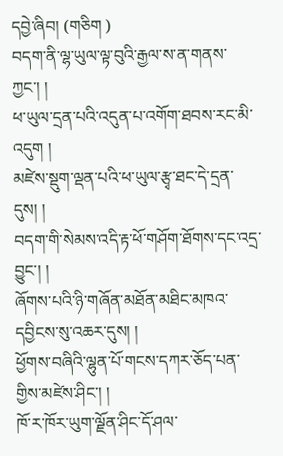དབྱེ་ཞིབ། (གཅིག )
བདག་ནི་ལྷ་ཡུལ་ལྟ་བུའི་རྒྱལ་ས་ན་གནས་ཀྱང་། །
ཕ་ཡུལ་དྲན་པའི་འདུན་པ་འགོག་ཐབས་རང་མི་འདུག །
མཛེས་སྡུག་ལྡན་པའི་ཕ་ཡུལ་རྩྭ་ཐང་དེ་དྲན་དུས། །
བདག་གི་སེམས་འདི་རྟ་ཕོ་གཤོག་ཐོགས་དང་འདྲ་བྱུང་། །
ཞོགས་པའི་ཉི་གཞོན་མཐོན་མཐིང་མཁའ་དབྱིངས་སུ་འཆར་དུས། །
ཕྱོགས་བཞིའི་ལྷུན་པོ་གངས་དཀར་ཅོད་པན་གྱིས་མཛེས་ཤིང་། །
ཁོ་ར་ཁོར་ཡུག་ལྗོན་ཤིང་དོ་ཤལ་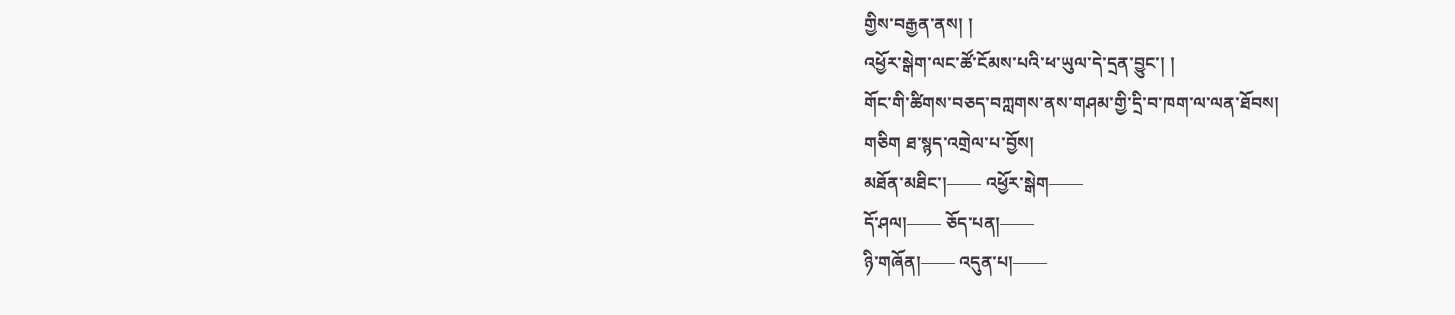གྱིས་བརྒྱན་ནས། །
འཕྱོར་སྒེག་ལང་ཚོ་ངོམས་པའི་ཕ་ཡུལ་དེ་དྲན་བྱུང་། །
གོང་གི་ཚིགས་བཅད་བཀླགས་ནས་གཤམ་གྱི་དྲི་བ་ཁག་ལ་ལན་ཐོབས།
གཅིག ཐ་སྙད་འགྲེལ་པ་བྱོས།
མཐོན་མཐིང་།—— འཕྱོར་སྒེག——
དོ་ཤལ།—— ཅོད་པན།——
ཉི་གཞོན།—— འདུན་པ།——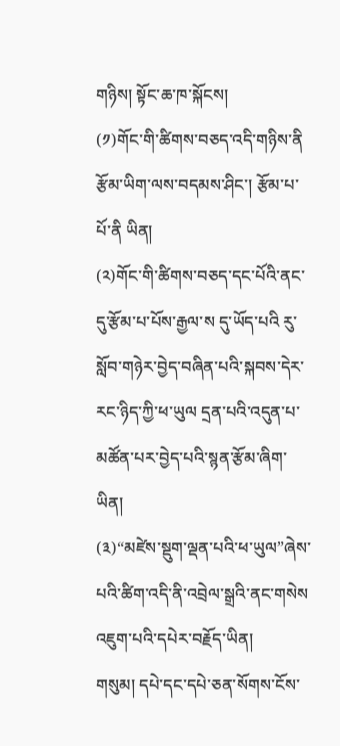གཉིས། སྟོང་ཆ་ཁ་སྐོངས།
(༡)གོང་གི་ཚིགས་བཅད་འདི་གཉིས་ནི རྩོམ་ཡིག་ལས་བདམས་ཤིང་། རྩོམ་པ་པོ་ནི ཡིན།
(༢)གོང་གི་ཚིགས་བཅད་དང་པོའི་ནང་དུ་རྩོམ་པ་པོས་རྒྱལ་ས དུ་ཡོད་པའི རུ་སློབ་གཉེར་བྱེད་བཞིན་པའི་སྐབས་དེར་རང་ཉིད་ཀྱི་ཕ་ཡུལ དྲན་པའི་འདུན་པ་མཚོན་པར་བྱེད་པའི་སྙན་རྩོམ་ཞིག་ཡིན།
(༣)“མཛེས་སྡུག་ལྡན་པའི་ཕ་ཡུལ”ཞེས་པའི་ཚིག་འདི་ནི་འབྲེལ་སྒྲའི་ནང་གསེས འཇུག་པའི་དཔེར་བརྗོད་ཡིན།
གསུམ། དཔེ་དང་དཔེ་ཅན་སོགས་ངོས་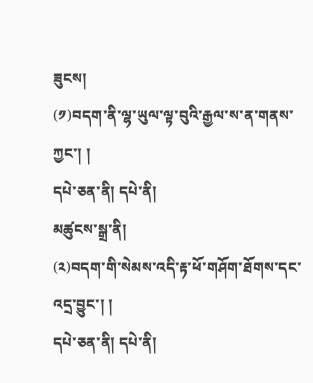ཟུངས།
(༡)བདག་ནི་ལྷ་ཡུལ་ལྟ་བུའི་རྒྱལ་ས་ན་གནས་ཀྱང་། །
དཔེ་ཅན་ནི། དཔེ་ནི།
མཚུངས་སྒྲ་ནི།
(༢)བདག་གི་སེམས་འདི་རྟ་ཕོ་གཤོག་ཐོགས་དང་འདྲ་བྱུང་། །
དཔེ་ཅན་ནི། དཔེ་ནི།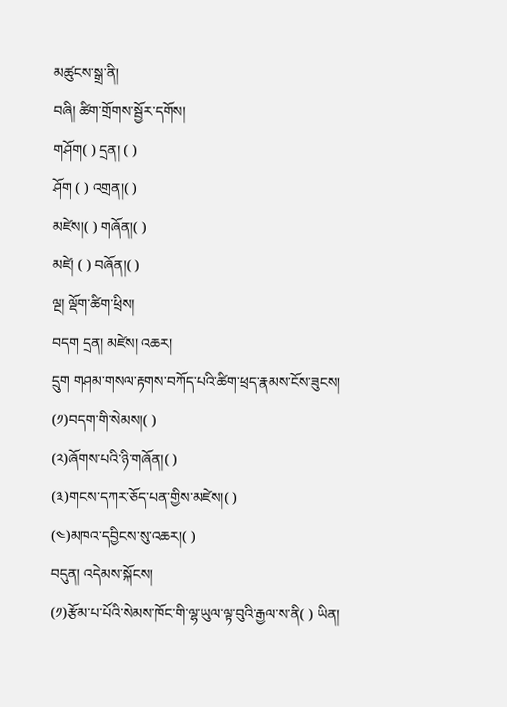མཚུངས་སྒྲ་ནི།
བཞི། ཚིག་གྲོགས་སྦྱོར་དགོས།
གཤོག( ) དྲན། ( )
ཤོག ( ) འགྲན།( )
མཛེས།( ) གཞོན།( )
མཛེ། ( ) བཞོན།( )
ལྔ། ལྡོག་ཚིག་ཕྲིས།
བདག དྲན། མཛེས། འཆར།
དྲུག གཤམ་གསལ་རྟགས་བཀོད་པའི་ཚིག་ཕྲད་རྣམས་ངོས་ཟུངས།
(༡)བདག་གི་སེམས།( )
(༢)ཞོགས་པའི་ཉི་གཞོན།( )
(༣)གངས་དཀར་ཅོད་པན་གྱིས་མཛེས།( )
(༤)མཁའ་དབྱིངས་སུ་འཆར།( )
བདུན། འདེམས་སྐོངས།
(༡)རྩོམ་པ་པོའི་སེམས་ཁོང་གི་ལྷ་ཡུལ་ལྟ་བུའི་རྒྱལ་ས་ནི( ) ཡིན།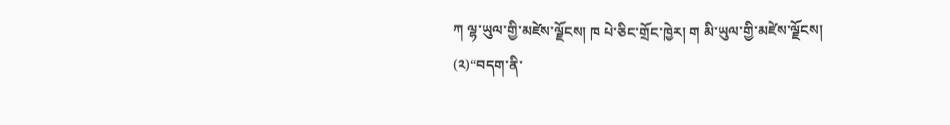ཀ ལྷ་ཡུལ་གྱི་མཛེས་ལྗོངས། ཁ པེ་ཅིང་གྲོང་ཁྱེར། ག མི་ཡུལ་གྱི་མཛེས་ལྗོངས།
(༢)“བདག་ནི་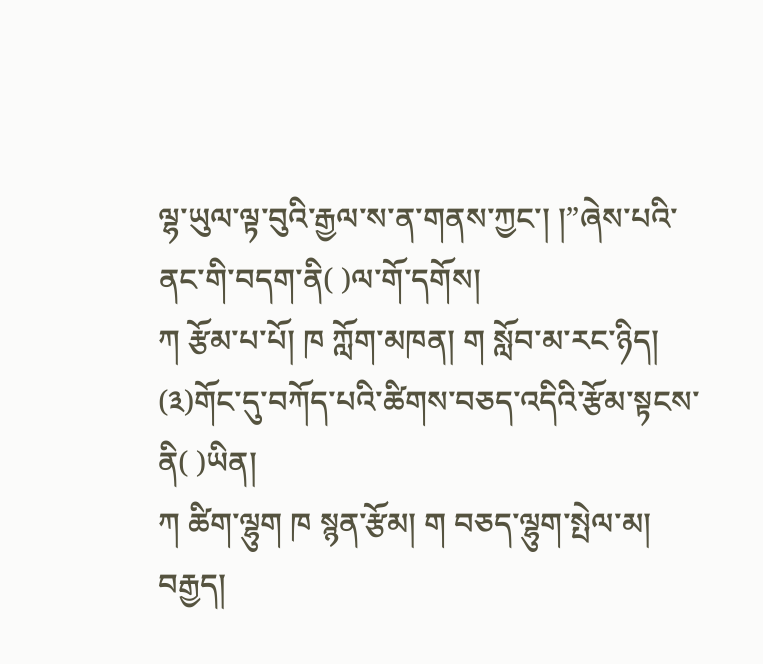ལྷ་ཡུལ་ལྟ་བུའི་རྒྱལ་ས་ན་གནས་ཀྱང་། །”ཞེས་པའི་ནང་གི་བདག་ནི( )ལ་གོ་དགོས།
ཀ རྩོམ་པ་པོ། ཁ ཀློག་མཁན། ག སློབ་མ་རང་ཉིད།
(༣)གོང་དུ་བཀོད་པའི་ཚིགས་བཅད་འདིའི་རྩོམ་སྟངས་ནི( )ཡིན།
ཀ ཚིག་ལྷུག ཁ སྙན་རྩོམ། ག བཅད་ལྷུག་སྤེལ་མ།
བརྒྱད།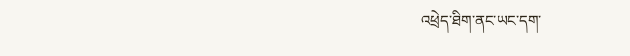འཕྲེད་ཐིག་ནང་ཡང་དག་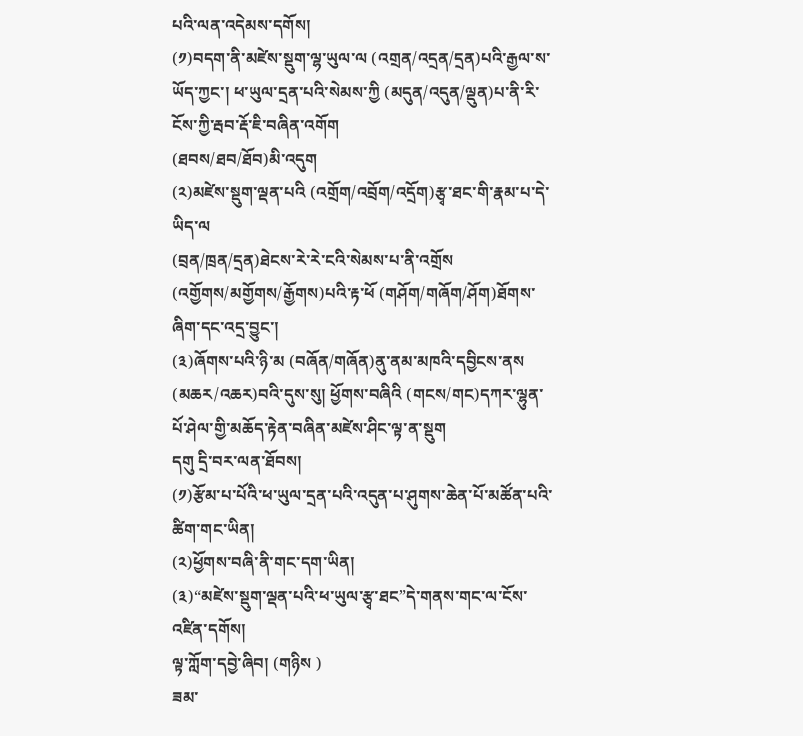པའི་ལན་འདེམས་དགོས།
(༡)བདག་ནི་མཛེས་སྡུག་ལྷ་ཡུལ་ལ (འགྲན/འདྲན/དྲན)པའི་རྒྱལ་ས་ཡོད་ཀྱང་། ཕ་ཡུལ་དྲན་པའི་སེམས་ཀྱི (མདུན/འདུན/ལྡུན)པ་ནི་རི་ངོས་ཀྱི་རྦབ་རྡོ་ཇི་བཞིན་འགོག
(ཐབས/ཐབ/ཐོབ)མི་འདུག
(༢)མཛེས་སྡུག་ལྡན་པའི (འགྲོག/འབྲོག/འདྲོག)རྩྭ་ཐང་གི་རྣམ་པ་དེ་ཡིད་ལ
(བྲན/ཁྲན/དྲན)ཐེངས་རེ་རེ་ངའི་སེམས་པ་ནི་འགྲོས (འགྱོགས/མགྱོགས/རྒྱོགས)པའི་རྟ་ཕོ (གཤོག/གཞོག/ཤོག)ཐོགས་ཞིག་དང་འདྲ་བྱུང་།
(༣)ཞོགས་པའི་ཉི་མ (བཞོན/གཞོན)ནུ་ནམ་མཁའི་དབྱིངས་ནས (མཆར/འཆར)བའི་དུས་སུ། ཕྱོགས་བཞིའི (གངས/གང)དཀར་ལྷུན་པོ་ཤེལ་གྱི་མཆོད་རྟེན་བཞིན་མཛེས་ཤིང་ལྟ་ན་སྡུག
དགུ དྲི་བར་ལན་ཐོབས།
(༡)རྩོམ་པ་པོའི་ཕ་ཡུལ་དྲན་པའི་འདུན་པ་ཤུགས་ཆེན་པོ་མཚོན་པའི་ཚིག་གང་ཡིན།
(༢)ཕྱོགས་བཞི་ནི་གང་དག་ཡིན།
(༣)“མཛེས་སྡུག་ལྡན་པའི་ཕ་ཡུལ་རྩྭ་ཐང”དེ་གནས་གང་ལ་ངོས་འཛིན་དགོས།
ལྟ་ཀློག་དབྱེ་ཞིབ། (གཉིས )
ཟམ་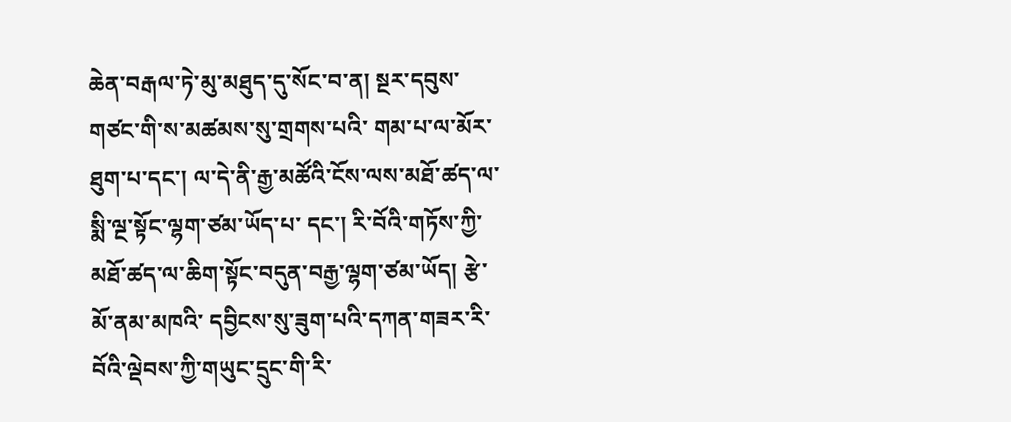ཆེན་བརྒལ་ཏེ་མུ་མཐུད་དུ་སོང་བ་ན། སྔར་དབུས་གཙང་གི་ས་མཚམས་སུ་གྲགས་པའི་ གམ་པ་ལ་མོར་ཐུག་པ་དང་། ལ་དེ་ནི་རྒྱ་མཚོའི་ངོས་ལས་མཐོ་ཚད་ལ་སྨི་ལྔ་སྟོང་ལྷག་ཙམ་ཡོད་པ་ དང་། རི་བོའི་གཏོས་ཀྱི་མཐོ་ཚད་ལ་ཆིག་སྟོང་བདུན་བརྒྱ་ལྷག་ཙམ་ཡོད། རྩེ་མོ་ནམ་མཁའི་ དབྱིངས་སུ་ཟུག་པའི་དཀན་གཟར་རི་བོའི་ལྡེབས་ཀྱི་གཡུང་དྲུང་གི་རི་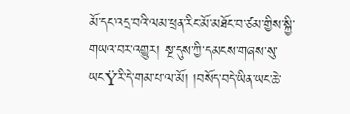མོ་དང་འདྲ་བའི་ལམ་ཕྲན་རིང་མོ་མཐོང་བ་ཙམ་གྱིས་སྐྱི་གཡའ་བར་འགྱུར། སྔ་དུས་ཀྱི་དམངས་གཞས་སུ་ཡངŸརི་དེ་གམ་པ་ལ་མོ། །བསོད་བདེ་ཡིན་ཡང་ཆེ་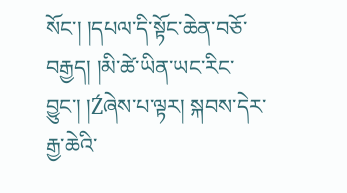སོང་། །དཔལ་དི་སྟོང་ཆེན་བཅོ་བརྒྱད། །མི་ཚེ་ཡིན་ཡང་རིང་ བྱུང་། །Źཞེས་པ་ལྟར། སྐབས་དེར་རྒྱ་ཆེའི་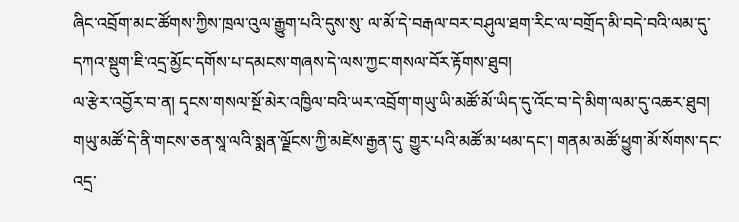ཞིང་འབྲོག་མང་ཚོགས་ཀྱིས་ཁྲལ་འུལ་རྒྱུག་པའི་དུས་སུ་ ལ་མོ་དེ་བརྒལ་བར་བཤུལ་ཐག་རིང་ལ་བགྲོད་མི་བདེ་བའི་ལམ་དུ་དཀའ་སྡུག་ཇི་འདྲ་མྱོང་དགོས་པ་དམངས་གཞས་དེ་ལས་ཀྱང་གསལ་བོར་རྟོགས་ཐུབ།
ལ་རྩེར་འབྱོར་བ་ན། དྭངས་གསལ་སྔོ་མེར་འཁྱིལ་བའི་ཡར་འབྲོག་གཡུ་ཡི་མཚོ་མོ་ཡིད་དུ་འོང་བ་དེ་མིག་ལམ་དུ་འཆར་ཐུབ། གཡུ་མཚོ་དེ་ནི་གངས་ཅན་སཱ་ལའི་སྨན་ལྗོངས་ཀྱི་མཛེས་རྒྱན་དུ་ གྱུར་པའི་མཚོ་མ་ཕམ་དང་། གནམ་མཚོ་ཕྱུག་མོ་སོགས་དང་འདྲ་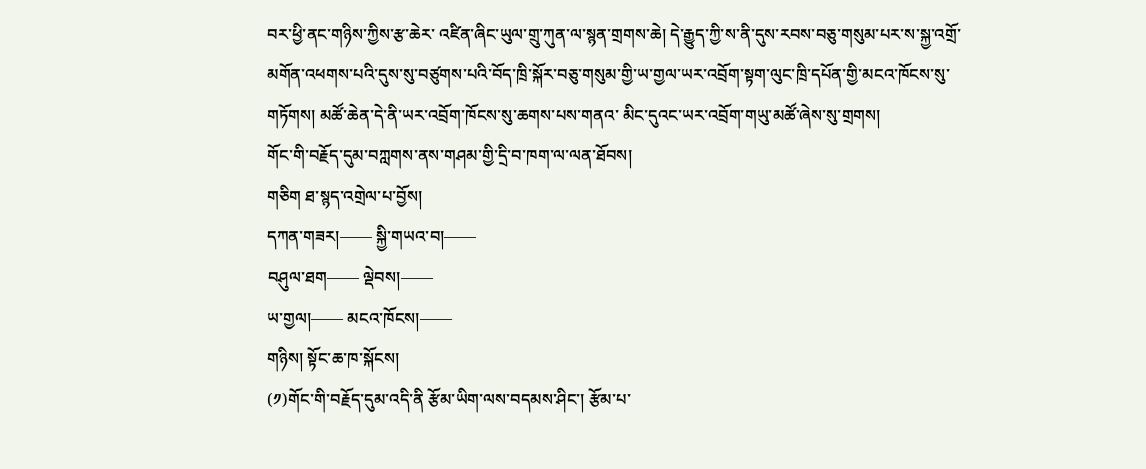བར་ཕྱི་ནང་གཉིས་ཀྱིས་རྩ་ཆེར་ འཛིན་ཞིང་ཡུལ་གྲུ་ཀུན་ལ་སྙན་གྲགས་ཆེ། དེ་རྒྱུད་ཀྱི་ས་ནི་དུས་རབས་བཅུ་གསུམ་པར་ས་སྐྱ་འགྲོ་མགོན་འཕགས་པའི་དུས་སུ་བཙུགས་པའི་བོད་ཁྲི་སྐོར་བཅུ་གསུམ་གྱི་ཡ་གྱལ་ཡར་འབྲོག་སྟག་ལུང་ཁྲི་དཔོན་གྱི་མངའ་ཁོངས་སུ་གཏོགས། མཚོ་ཆེན་དེ་ནི་ཡར་འབྲོག་ཁོངས་སུ་ཆགས་པས་གནའ་ མིང་དུའང་ཡར་འབྲོག་གཡུ་མཚོ་ཞེས་སུ་གྲགས།
གོང་གི་བརྗོད་དུམ་བཀླགས་ནས་གཤམ་གྱི་དྲི་བ་ཁག་ལ་ལན་ཐོབས།
གཅིག ཐ་སྙད་འགྲེལ་པ་བྱོས།
དཀན་གཟར།—— སྐྱི་གཡའ་བ།——
བཤུལ་ཐག—— ལྡེབས།——
ཡ་གྱལ།—— མངའ་ཁོངས།——
གཉིས། སྟོང་ཆ་ཁ་སྐོངས།
(༡)གོང་གི་བརྗོད་དུམ་འདི་ནི རྩོམ་ཡིག་ལས་བདམས་ཤིང་། རྩོམ་པ་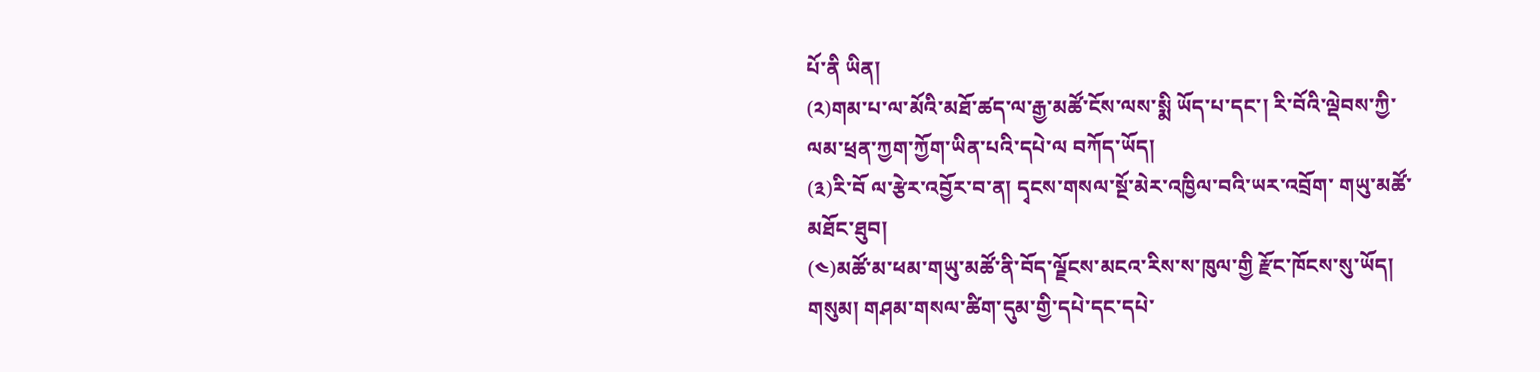པོ་ནི ཡིན།
(༢)གམ་པ་ལ་མོའི་མཐོ་ཚད་ལ་རྒྱ་མཚོ་ངོས་ལས་སྨི ཡོད་པ་དང་། རི་བོའི་ལྡེབས་ཀྱི་ལམ་ཕྲན་ཀྱག་ཀྱོག་ཡིན་པའི་དཔེ་ལ བཀོད་ཡོད།
(༣)རི་བོ ལ་རྩེར་འབྱོར་བ་ན། དྭངས་གསལ་སྔོ་མེར་འཁྱིལ་བའི་ཡར་འབྲོག་ གཡུ་མཚོ་མཐོང་ཐུབ།
(༤)མཚོ་མ་ཕམ་གཡུ་མཚོ་ནི་བོད་ལྗོངས་མངའ་རིས་ས་ཁུལ་གྱི རྫོང་ཁོངས་སུ་ཡོད།
གསུམ། གཤམ་གསལ་ཚིག་དུམ་གྱི་དཔེ་དང་དཔེ་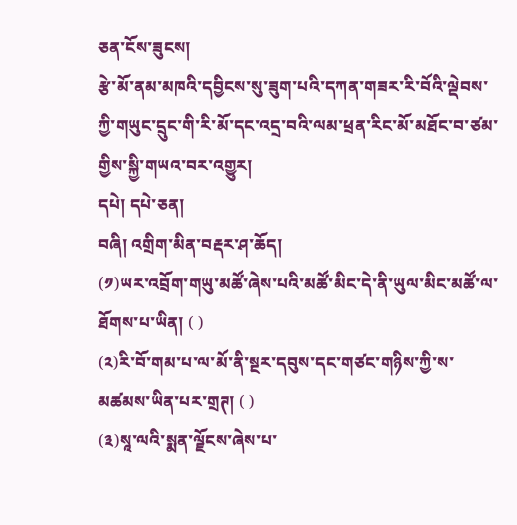ཅན་ངོས་ཟུངས།
རྩེ་མོ་ནམ་མཁའི་དབྱིངས་སུ་ཟུག་པའི་དཀན་གཟར་རི་བོའི་ལྡེབས་ཀྱི་གཡུང་དྲུང་གི་རི་མོ་དང་འདྲ་བའི་ལམ་ཕྲན་རིང་མོ་མཐོང་བ་ཙམ་གྱིས་སྐྱི་གཡའ་བར་འགྱུར།
དཔེ། དཔེ་ཅན།
བཞི། འགྲིག་མིན་བརྡར་ཤ་ཆོད།
(༡)ཡར་འབྲོག་གཡུ་མཚོ་ཞེས་པའི་མཚོ་མིང་དེ་ནི་ཡུལ་མིང་མཚོ་ལ་ཐོགས་པ་ཡིན། ( )
(༢)རི་བོ་གམ་པ་ལ་མོ་ནི་སྔར་དབུས་དང་གཙང་གཉིས་ཀྱི་ས་མཚམས་ཡིན་པར་གྲཊ། ( )
(༣)སཱ་ལའི་སྨན་ལྗོངས་ཞེས་པ་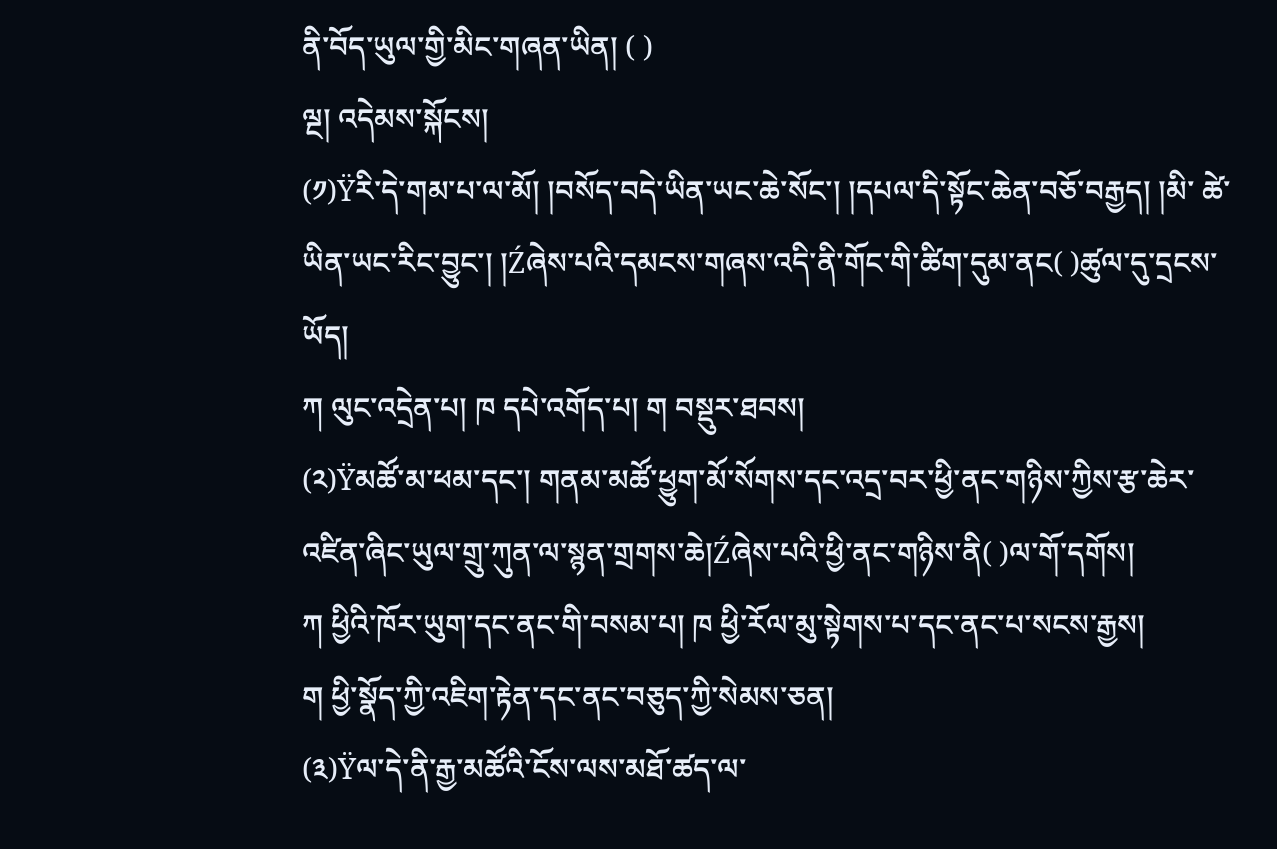ནི་བོད་ཡུལ་གྱི་མིང་གཞན་ཡིན། ( )
ལྔ། འདེམས་སྐོངས།
(༡)Ÿརི་དེ་གམ་པ་ལ་མོ། །བསོད་བདེ་ཡིན་ཡང་ཆེ་སོང་། །དཔལ་དི་སྟོང་ཆེན་བཅོ་བརྒྱད། །མི་ ཚེ་ཡིན་ཡང་རིང་བྱུང་། །Źཞེས་པའི་དམངས་གཞས་འདི་ནི་གོང་གི་ཚིག་དུམ་ནང( )ཚུལ་དུ་དྲངས་ཡོད།
ཀ ལུང་འདྲེན་པ། ཁ དཔེ་འགོད་པ། ག བསྡུར་ཐབས།
(༢)Ÿམཚོ་མ་ཕམ་དང་། གནམ་མཚོ་ཕྱུག་མོ་སོགས་དང་འདྲ་བར་ཕྱི་ནང་གཉིས་ཀྱིས་རྩ་ཆེར་ འཛིན་ཞིང་ཡུལ་གྲུ་ཀུན་ལ་སྙན་གྲགས་ཆེ།Źཞེས་པའི་ཕྱི་ནང་གཉིས་ནི( )ལ་གོ་དགོས།
ཀ ཕྱིའི་ཁོར་ཡུག་དང་ནང་གི་བསམ་པ། ཁ ཕྱི་རོལ་མུ་སྟེགས་པ་དང་ནང་པ་སངས་རྒྱས།
ག ཕྱི་སྣོད་ཀྱི་འཇིག་རྟེན་དང་ནང་བཅུད་ཀྱི་སེམས་ཅན།
(༣)Ÿལ་དེ་ནི་རྒྱ་མཚོའི་ངོས་ལས་མཐོ་ཚད་ལ་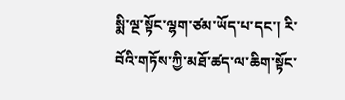སྨི་ལྔ་སྟོང་ལྷག་ཙམ་ཡོད་པ་དང་། རི་བོའི་གཏོས་ཀྱི་མཐོ་ཚད་ལ་ཆིག་སྟོང་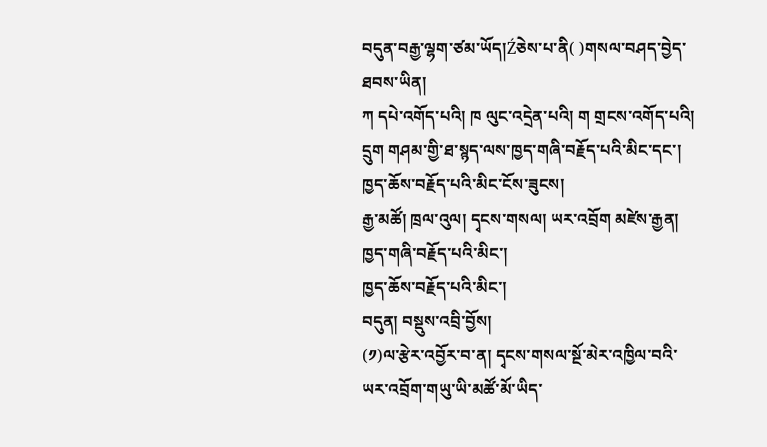བདུན་བརྒྱ་ལྷག་ཙམ་ཡོད།Źཅེས་པ་ནི( )གསལ་བཤད་བྱེད་ ཐབས་ཡིན།
ཀ དཔེ་འགོད་པའི། ཁ ལུང་འདྲེན་པའི། ག གྲངས་འགོད་པའི།
དྲུག གཤམ་གྱི་ཐ་སྙད་ལས་ཁྱད་གཞི་བརྗོད་པའི་མིང་དང་། ཁྱད་ཆོས་བརྗོད་པའི་མིང་ངོས་ཟུངས།
རྒྱ་མཚོ། ཁྲལ་འུལ། དྭངས་གསལ། ཡར་འབྲོག མཛེས་རྒྱན།
ཁྱད་གཞི་བརྗོད་པའི་མིང་།
ཁྱད་ཆོས་བརྗོད་པའི་མིང་།
བདུན། བསྡུས་འབྲི་བྱོས།
(༡)ལ་རྩེར་འབྱོར་བ་ན། དྭངས་གསལ་སྔོ་མེར་འཁྱིལ་བའི་ཡར་འབྲོག་གཡུ་ཡི་མཚོ་མོ་ཡིད་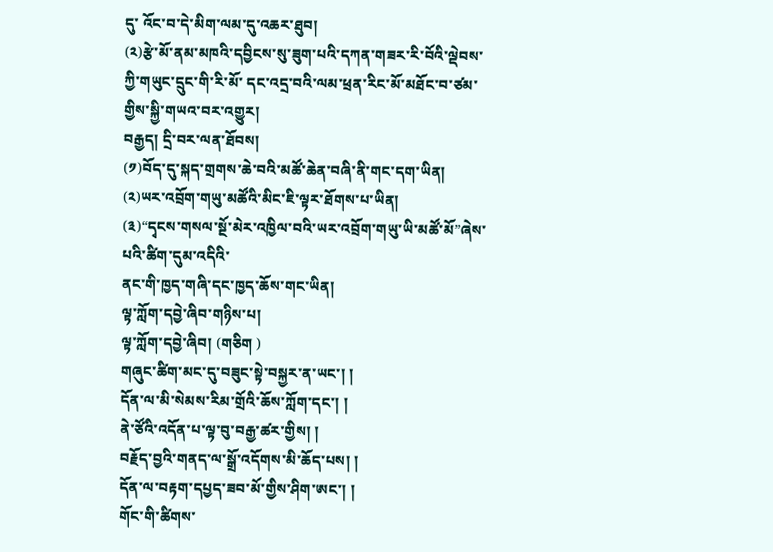དུ་ འོང་བ་དེ་མིག་ལམ་དུ་འཆར་ཐུབ།
(༢)རྩེ་མོ་ནམ་མཁའི་དབྱིངས་སུ་ཟུག་པའི་དཀན་གཟར་རི་བོའི་ལྡེབས་ཀྱི་གཡུང་དྲུང་གི་རི་མོ་ དང་འདྲ་བའི་ལམ་ཕྲན་རིང་མོ་མཐོང་བ་ཙམ་གྱིས་སྐྱི་གཡའ་བར་འགྱུར།
བརྒྱད། དྲི་བར་ལན་ཐོབས།
(༡)བོད་དུ་སྐད་གྲགས་ཆེ་བའི་མཚོ་ཆེན་བཞི་ནི་གང་དག་ཡིན།
(༢)ཡར་འབྲོག་གཡུ་མཚོའི་མིང་ཇི་ལྟར་ཐོགས་པ་ཡིན།
(༣)“དྭངས་གསལ་སྔོ་མེར་འཁྱིལ་བའི་ཡར་འབྲོག་གཡུ་ཡི་མཚོ་མོ”ཞེས་པའི་ཚིག་དུམ་འདིའི་
ནང་གི་ཁྱད་གཞི་དང་ཁྱད་ཆོས་གང་ཡིན།
ལྟ་ཀློག་དབྱེ་ཞིབ་གཉིས་པ།
ལྟ་ཀློག་དབྱེ་ཞིབ། (གཅིག )
གཞུང་ཚིག་མང་དུ་བཟུང་སྟེ་བསྐྱར་ན་ཡང་། །
དོན་ལ་མི་སེམས་རིམ་གྲོའི་ཆོས་ཀློག་དང་། །
ནེ་ཙོའི་འདོན་པ་ལྟ་བུ་བརྒྱ་ཚར་གྱིས། །
བརྗོད་བྱའི་གནད་ལ་སྒྲོ་འདོགས་མི་ཆོད་པས། །
དོན་ལ་བརྟག་དཔྱད་ཟབ་མོ་གྱིས་ཤིག་ཨང་། །
གོང་གི་ཚིགས་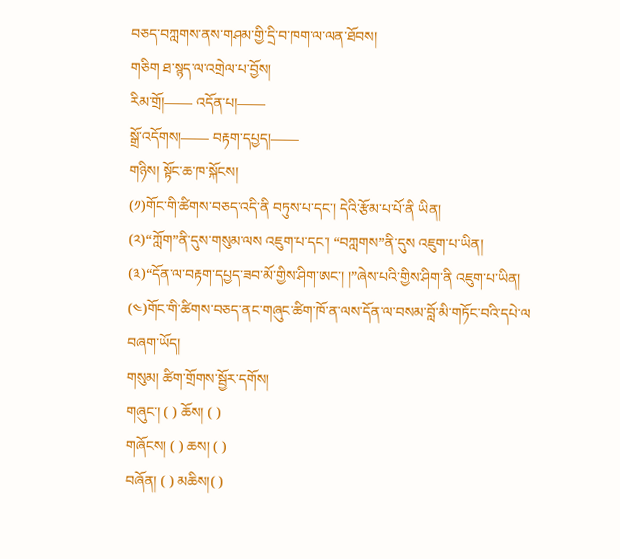བཅད་བཀླགས་ནས་གཤམ་གྱི་དྲི་བ་ཁག་ལ་ལན་ཐོབས།
གཅིག ཐ་སྙད་ལ་འགྲེལ་པ་བྱོས།
རིམ་གྲོ།—— འདོན་པ།——
སྒྲོ་འདོགས།—— བརྟག་དཔྱད།——
གཉིས། སྟོང་ཆ་ཁ་སྐོངས།
(༡)གོང་གི་ཚིགས་བཅད་འདི་ནི བཏུས་པ་དང་། དེའི་རྩོམ་པ་པོ་ནི ཡིན།
(༢)“ཀློག”ནི་དུས་གསུམ་ལས འཇུག་པ་དང་། “བཀླགས”ནི་དུས འཇུག་པ་ཡིན།
(༣)“དོན་ལ་བརྟག་དཔྱད་ཟབ་མོ་གྱིས་ཤིག་ཨང་། །”ཞེས་པའི་གྱིས་ཤིག་ནི འཇུག་པ་ཡིན།
(༤)གོང་གི་ཚིགས་བཅད་ནང་གཞུང་ཚིག་ཁོ་ན་ལས་དོན་ལ་བསམ་བློ་མི་གཏོང་བའི་དཔེ་ལ
བཞག་ཡོད།
གསུམ། ཚིག་གྲོགས་སྦྱོར་དགོས།
གཞུང་། ( ) ཆོས། ( )
གཞོངས། ( ) ཆས། ( )
བཞོན། ( ) མཆིས།( )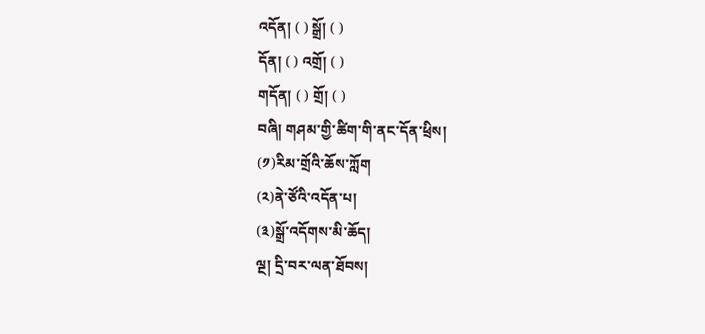འདོན། ( ) སྒྲོ། ( )
དོན། ( ) འགྲོ། ( )
གདོན། ( ) གྲོ། ( )
བཞི། གཤམ་གྱི་ཚིག་གི་ནང་དོན་ཕྲིས།
(༡)རིམ་གྲོའི་ཆོས་ཀློག
(༢)ནེ་ཙོའི་འདོན་པ།
(༣)སྒྲོ་འདོགས་མི་ཆོད།
ལྔ། དྲི་བར་ལན་ཐོབས།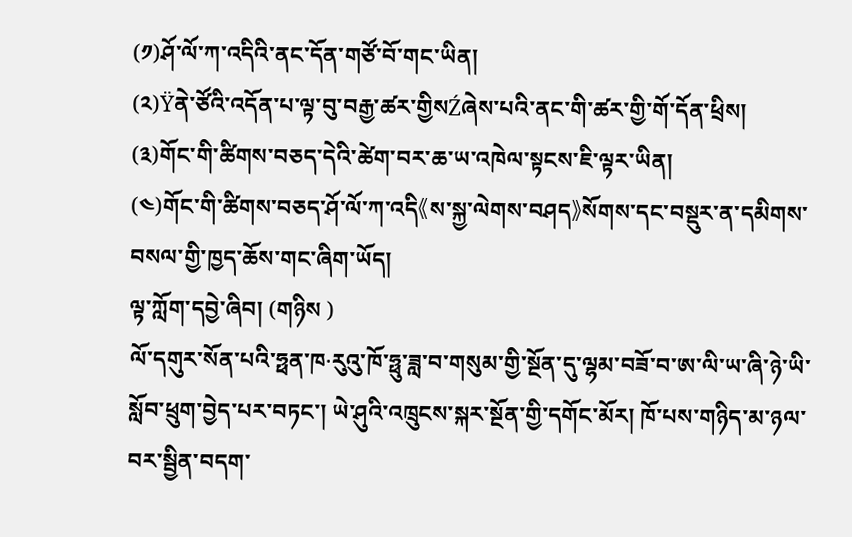(༡)ཤོ་ལོ་ཀ་འདིའི་ནང་དོན་གཙོ་བོ་གང་ཡིན།
(༢)Ÿནེ་ཙོའི་འདོན་པ་ལྟ་བུ་བརྒྱ་ཚར་གྱིསŹཞེས་པའི་ནང་གི་ཚར་གྱི་གོ་དོན་ཕྲིས།
(༣)གོང་གི་ཚིགས་བཅད་དེའི་ཚེག་བར་ཆ་ཡ་འཁེལ་སྟངས་ཇི་ལྟར་ཡིན།
(༤)གོང་གི་ཚིགས་བཅད་ཤོ་ལོ་ཀ་འདི《ས་སྐྱ་ལེགས་བཤད》སོགས་དང་བསྡུར་ན་དམིགས་ བསལ་གྱི་ཁྱད་ཆོས་གང་ཞིག་ཡོད།
ལྟ་ཀློག་དབྱེ་ཞིབ། (གཉིས )
ལོ་དགུར་སོན་པའི་ཧྥན་ཁ·རུའུ་ཁོ་ཧྥུ་ཟླ་བ་གསུམ་གྱི་སྔོན་དུ་ལྷམ་བཟོ་བ་ཨ་ལི་ཡ་ཞི་ཉེ་ཡི་སློབ་ཕྲུག་བྱེད་པར་བཏང་། ཡེ་ཤུའི་འཁྲུངས་སྐར་སྔོན་གྱི་དགོང་མོར། ཁོ་པས་གཉིད་མ་ཉལ་བར་སྦྱིན་བདག་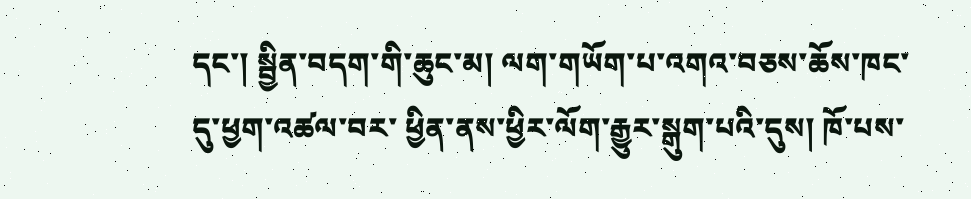དང་། སྦྱིན་བདག་གི་ཆུང་མ། ལག་གཡོག་པ་འགའ་བཅས་ཆོས་ཁང་དུ་ཕྱག་འཚལ་བར་ ཕྱིན་ནས་ཕྱིར་ལོག་རྒྱུར་སྒུག་པའི་དུས། ཁོ་པས་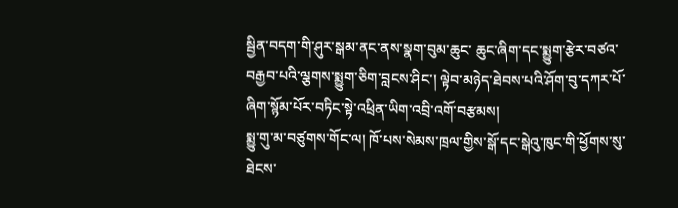སྦྱིན་བདག་གི་ཤུར་སྒམ་ནང་ནས་སྣག་བུམ་ཆུང་ ཆུང་ཞིག་དང་སྨྱུག་རྩེར་བཙའ་བརྒྱབ་པའི་ལྕགས་སྨྱུག་ཅིག་བླངས་ཤིང་། ལྟེབ་མཉེད་ཐེབས་པའི་ཤོག་བུ་དཀར་པོ་ཞིག་སྙོམ་པོར་བཏིང་སྟེ་འཕྲིན་ཡིག་འབྲི་འགོ་བརྩམས།
སྨྱུ་གུ་མ་བཙུགས་གོང་ལ། ཁོ་པས་སེམས་ཁྲལ་གྱིས་སྒོ་དང་སྒེའུ་ཁུང་གི་ཕྱོགས་སུ་ཐེངས་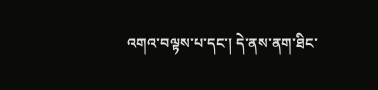འགའ་བལྟས་པ་དང་། དེ་ནས་ནག་ཐིང་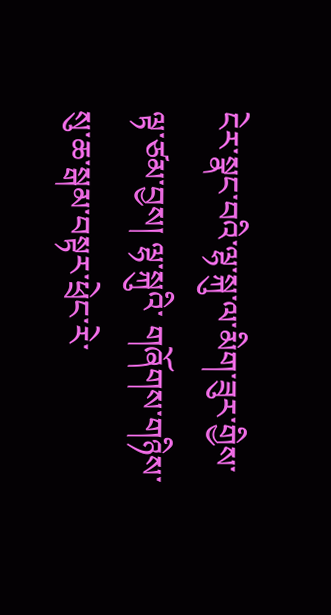ངེར་སྣང་བའི་ལྷ་སྐུ་ལ་མིག་ཟུར་གྱིས་ལྟ་ཙམ་བྱས། ལྷ་སྐུའི་ གཞོགས་གཉིས་སུ་ཆ་སྒམ་བསྟར་ཕྲེང་རེ་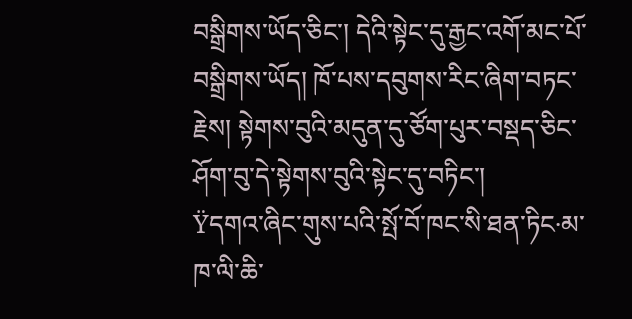བསྒྲིགས་ཡོད་ཅིང་། དེའི་སྟེང་དུ་རྒྱང་འགོ་མང་པོ་ བསྒྲིགས་ཡོད། ཁོ་པས་དབུགས་རིང་ཞིག་བཏང་རྗེས། སྟེགས་བུའི་མདུན་དུ་ཙོག་པུར་བསྡད་ཅིང་ཤོག་བུ་དེ་སྟེགས་བུའི་སྟེང་དུ་བཏིང་།
Ÿདགའ་ཞིང་གུས་པའི་སྤོ་བོ་ཁང་སི་ཐན་ཏིང·མ་ཁ་ལི་ཆི་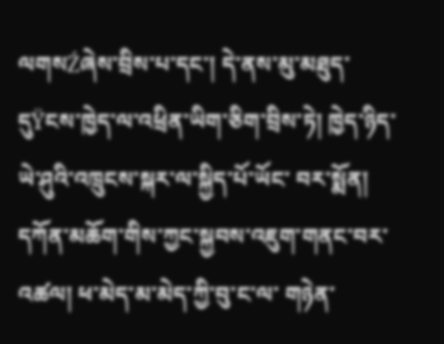ལགསŹཞེས་བྲིས་པ་དང་། དེ་ནས་མུ་མཐུད་དུŸངས་ཁྱེད་ལ་འཕྲིན་ཡིག་ཅིག་བྲིས་ཏེ། ཁྱེད་ཉིད་ཡེ་ཤུའི་འཁྲུངས་སྐར་ལ་སྐྱིད་པོ་ཡོང་ བར་སྨོན། དཀོན་མཆོག་གིས་ཀྱང་སྐྱབས་འཇུག་གནང་བར་འཚལ། ཕ་མེད་མ་མེད་ཀྱི་བུ་ང་ལ་ གཉེན་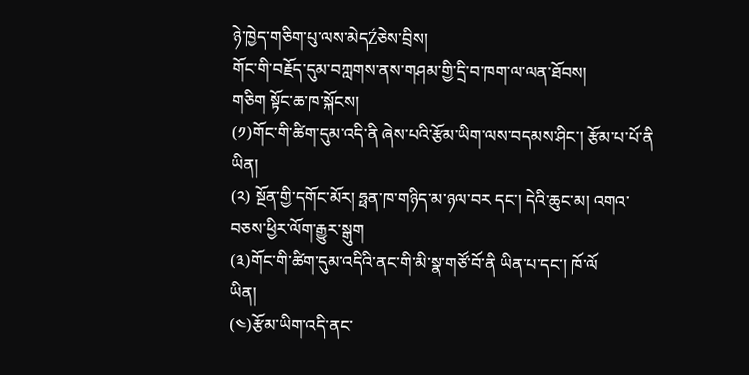ཉེ་ཁྱེད་གཅིག་པུ་ལས་མེདŹཅེས་བྲིས།
གོང་གི་བརྗོད་དུམ་བཀླགས་ནས་གཤམ་གྱི་དྲི་བ་ཁག་ལ་ལན་ཐོབས།
གཅིག སྟོང་ཆ་ཁ་སྐོངས།
(༡)གོང་གི་ཚིག་དུམ་འདི་ནི ཞེས་པའི་རྩོམ་ཡིག་ལས་བདམས་ཤིང་། རྩོམ་པ་པོ་ནི ཡིན།
(༢) སྔོན་གྱི་དགོང་མོར། ཧྥན་ཁ་གཉིད་མ་ཉལ་བར དང་། དེའི་ཆུང་མ། འགའ་བཅས་ཕྱིར་ལོག་རྒྱུར་སྒུག
(༣)གོང་གི་ཚིག་དུམ་འདིའི་ནང་གི་མི་སྣ་གཙོ་བོ་ནི ཡིན་པ་དང་། ཁོ་ལོ
ཡིན།
(༤)རྩོམ་ཡིག་འདི་ནང་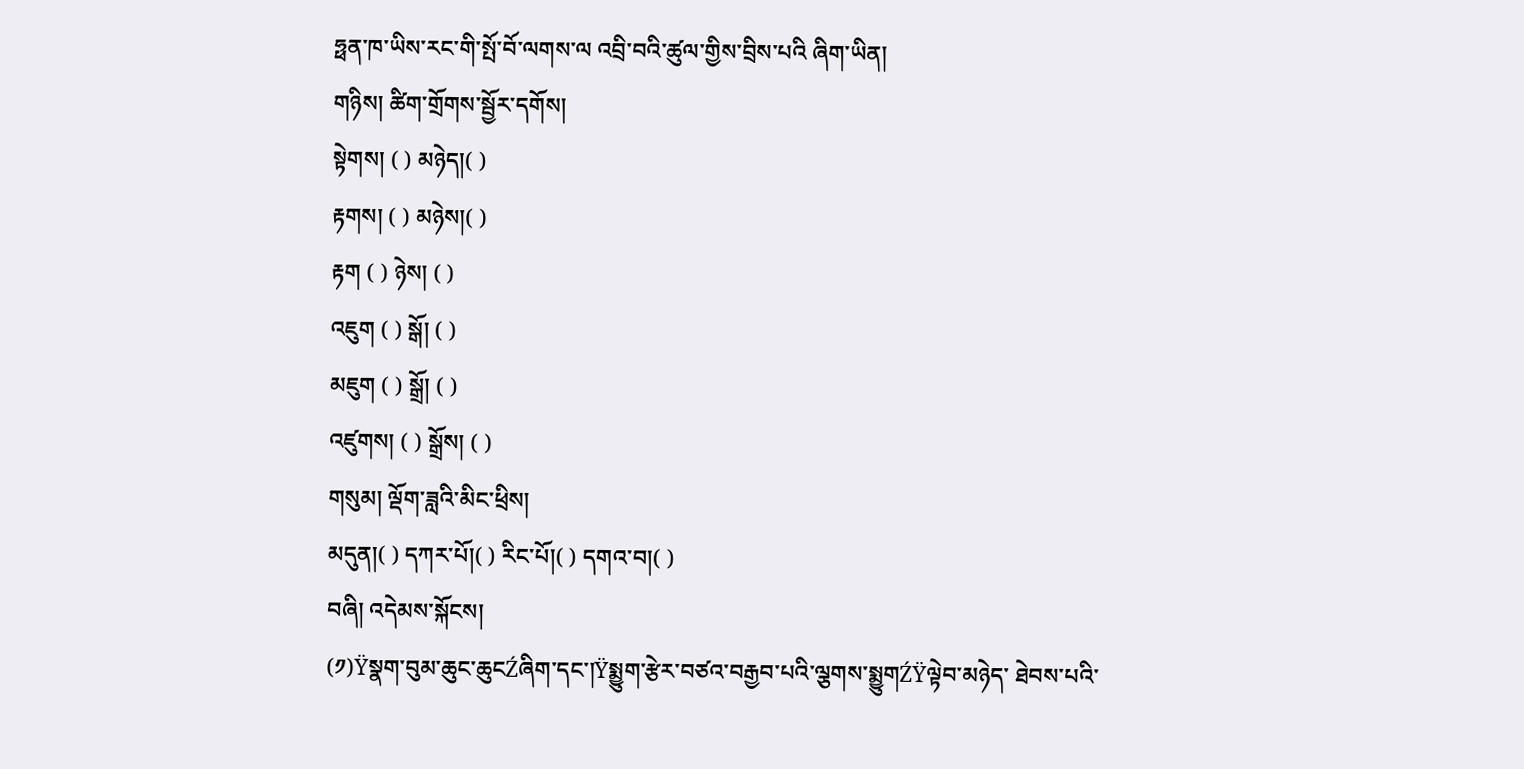ཧྥན་ཁ་ཡིས་རང་གི་སྤོ་བོ་ལགས་ལ འབྲི་བའི་ཚུལ་གྱིས་བྲིས་པའི ཞིག་ཡིན།
གཉིས། ཚིག་གྲོགས་སྦྱོར་དགོས།
སྟེགས། ( ) མཉེད།( )
རྟགས། ( ) མཉེས།( )
རྟག ( ) ཉེས། ( )
འཇུག ( ) སྒོ། ( )
མཇུག ( ) སྒྲོ། ( )
འཛུགས། ( ) སྒྲོས། ( )
གསུམ། ལྡོག་ཟླའི་མིང་ཕྲིས།
མདུན།( ) དཀར་པོ།( ) རིང་པོ།( ) དགའ་བ།( )
བཞི། འདེམས་སྐོངས།
(༡)Ÿསྣག་བུམ་ཆུང་ཆུངŹཞིག་དང་།Ÿསྨྱུག་རྩེར་བཙའ་བརྒྱབ་པའི་ལྕགས་སྨྱུགŹŸལྟེབ་མཉེད་ ཐེབས་པའི་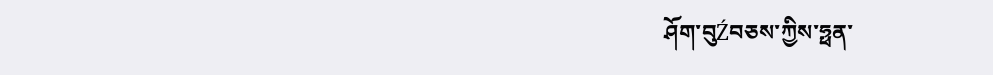ཤོག་བུŹབཅས་ཀྱིས་ཧྥན་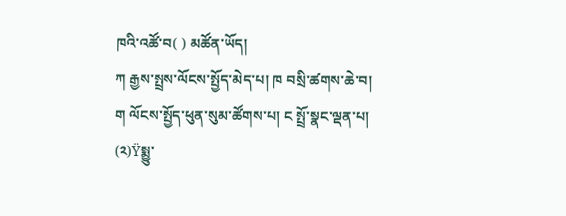ཁའི་འཚོ་བ( ) མཚོན་ཡོད།
ཀ རྒྱས་སྤྲས་ལོངས་སྤྱོད་མེད་པ། ཁ བསྲི་ཚགས་ཆེ་བ།
ག ལོངས་སྤྱོད་ཕུན་སུམ་ཚོགས་པ། ང སྤྲོ་སྣང་ལྡན་པ།
(༢)Ÿསྨྱུ་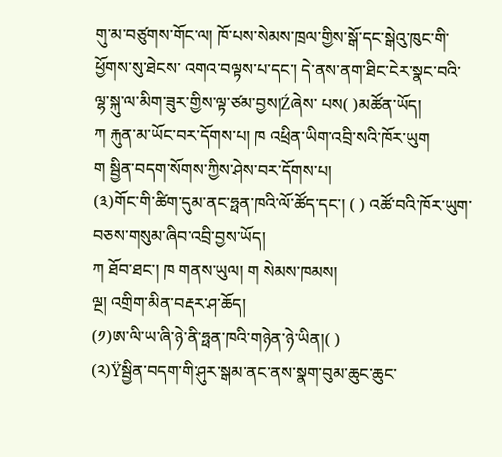གུ་མ་བཙུགས་གོང་ལ། ཁོ་པས་སེམས་ཁྲལ་གྱིས་སྒོ་དང་སྒེའུ་ཁུང་གི་ཕྱོགས་སུ་ཐེངས་ འགའ་བལྟས་པ་དང་། དེ་ནས་ནག་ཐིང་ངེར་སྣང་བའི་ལྷ་སྐུ་ལ་མིག་ཟུར་གྱིས་ལྟ་ཙམ་བྱས།Źཞེས་ པས( )མཚོན་ཡོད།
ཀ རྐུན་མ་ཡོང་བར་དོགས་པ། ཁ འཕྲིན་ཡིག་འབྲི་སའི་ཁོར་ཡུག
ག སྦྱིན་བདག་སོགས་ཀྱིས་ཤེས་བར་དོགས་པ།
(༣)གོང་གི་ཚིག་དུམ་ནང་ཧྥན་ཁའི་ལོ་ཚོད་དང་། ( ) འཚོ་བའི་ཁོར་ཡུག་བཅས་གསུམ་ཞིབ་འབྲི་བྱས་ཡོད།
ཀ ཐོབ་ཐང་། ཁ གནས་ཡུལ། ག སེམས་ཁམས།
ལྔ། འགྲིག་མིན་བརྡར་ཤ་ཆོད།
(༡)ཨ་ལི་ཡ་ཞི་ཉེ་ནི་ཧྥན་ཁའི་གཉེན་ཉེ་ཡིན།( )
(༢)Ÿསྦྱིན་བདག་གི་ཤུར་སྒམ་ནང་ནས་སྣག་བུམ་ཆུང་ཆུང་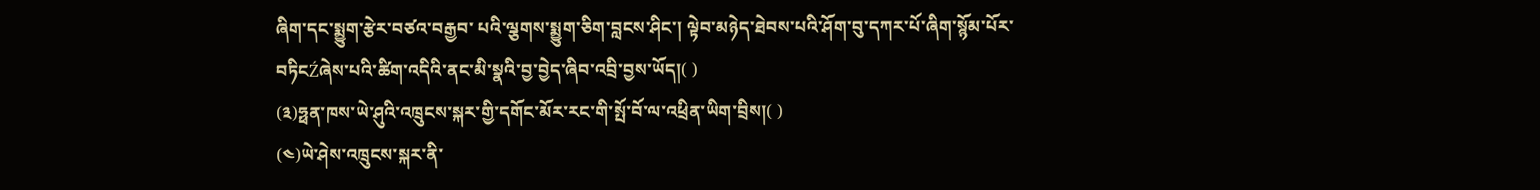ཞིག་དང་སྨྱུག་རྩེར་བཙའ་བརྒྱབ་ པའི་ལྕགས་སྨྱུག་ཅིག་བླངས་ཤིང་། ལྟེབ་མཉེད་ཐེབས་པའི་ཤོག་བུ་དཀར་པོ་ཞིག་སྙོམ་པོར་ བཏིངŹཞེས་པའི་ཚིག་འདིའི་ནང་མི་སྣའི་བྱ་བྱེད་ཞིབ་འབྲི་བྱས་ཡོད།( )
(༣)ཧྥན་ཁས་ཡེ་ཤུའི་འཁྲུངས་སྐར་གྱི་དགོང་མོར་རང་གི་སྤོ་བོ་ལ་འཕྲིན་ཡིག་བྲིས།( )
(༤)ཡེ་ཤེས་འཁྲུངས་སྐར་ནི་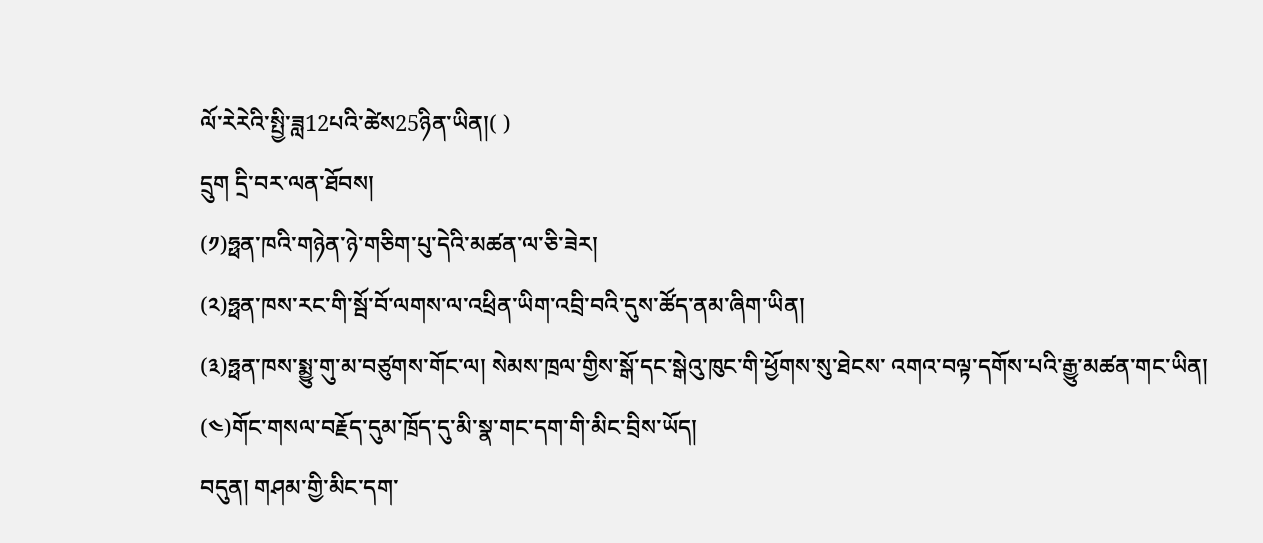ལོ་རེརེའི་སྤྱི་ཟླ12པའི་ཚེས25ཉིན་ཡིན།( )
དྲུག དྲི་བར་ལན་ཐོབས།
(༡)ཧྥན་ཁའི་གཉེན་ཉེ་གཅིག་པུ་དེའི་མཚན་ལ་ཅི་ཟེར།
(༢)ཧྥན་ཁས་རང་གི་སྦོ་བོ་ལགས་ལ་འཕྲིན་ཡིག་འབྲི་བའི་དུས་ཚོད་ནམ་ཞིག་ཡིན།
(༣)ཧྥན་ཁས་སྨྱུ་གུ་མ་བཙུགས་གོང་ལ། སེམས་ཁྲལ་གྱིས་སྒོ་དང་སྒེའུ་ཁུང་གི་ཕྱོགས་སུ་ཐེངས་ འགའ་བལྟ་དགོས་པའི་རྒྱུ་མཚན་གང་ཡིན།
(༤)གོང་གསལ་བརྗོད་དུམ་ཁྲོད་དུ་མི་སྣ་གང་དག་གི་མིང་བྲིས་ཡོད།
བདུན། གཤམ་གྱི་མིང་དག་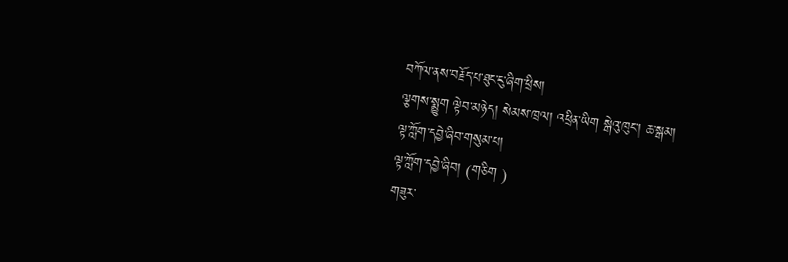བཀོལ་ནས་བརྗོད་པ་ཐུང་ངུ་ཞིག་ཕྲིས།
ལྕགས་སྨྱུག ལྟེབ་མཉེད། སེམས་ཁྲལ། འཕྲིན་ཡིག སྒེའུ་ཁུང་། ཆ་སྒམ།
ལྟ་ཀློག་དབྱེ་ཞིབ་གསུམ་པ།
ལྟ་ཀློག་དབྱེ་ཞིབ། (གཅིག )
གཟུར་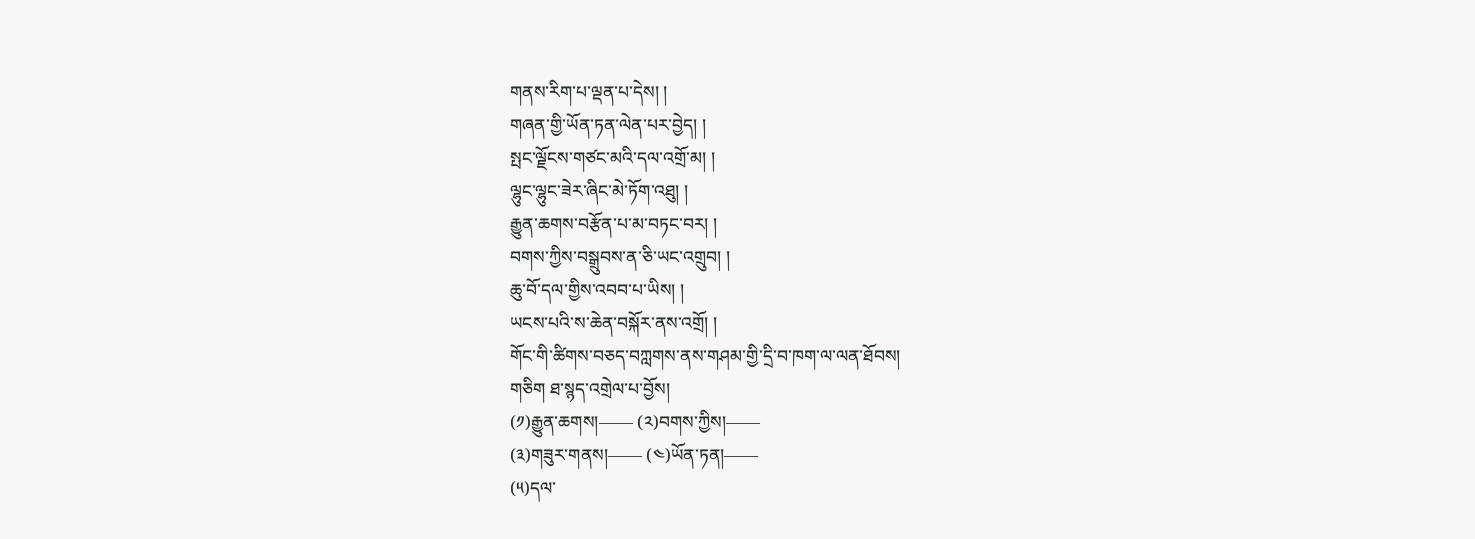གནས་རིག་པ་ལྡན་པ་དེས། །
གཞན་གྱི་ཡོན་ཏན་ལེན་པར་བྱེད། །
སྤང་ལྗོངས་གཙང་མའི་དལ་འགྲོ་མ། །
ལྷུང་ལྷུང་ཟེར་ཞིང་མེ་ཏོག་འཐུ། །
རྒྱུན་ཆགས་བརྩོན་པ་མ་བཏང་བར། །
བགས་ཀྱིས་བསྒྲུབས་ན་ཅི་ཡང་འགྲུབ། །
ཆུ་བོ་དལ་གྱིས་འབབ་པ་ཡིས། །
ཡངས་པའི་ས་ཆེན་བསྐོར་ནས་འགྲོ། །
གོང་གི་ཚིགས་བཅད་བཀླགས་ནས་གཤམ་གྱི་དྲི་བ་ཁག་ལ་ལན་ཐོབས།
གཅིག ཐ་སྙད་འགྲེལ་པ་བྱོས།
(༡)རྒྱུན་ཆགས།—— (༢)བགས་ཀྱིས།——
(༣)གཟུར་གནས།—— (༤)ཡོན་ཏན།——
(༥)དལ་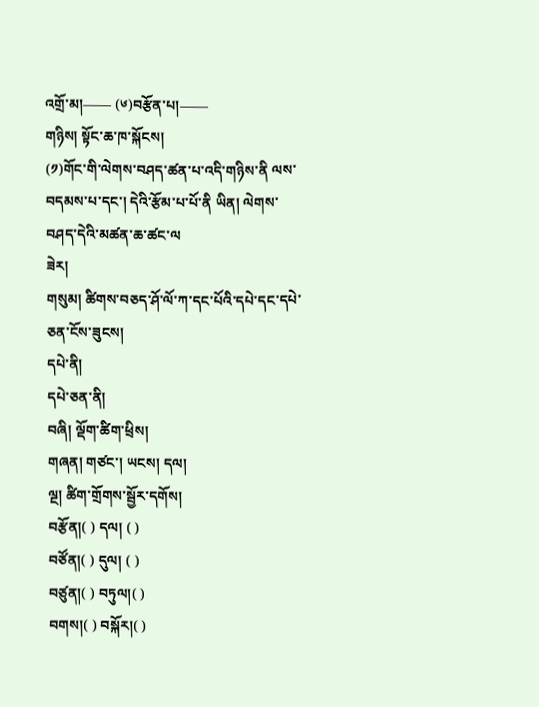འགྲོ་མ།—— (༦)བརྩོན་པ།——
གཉིས། སྟོང་ཆ་ཁ་སྐོངས།
(༡)གོང་གི་ལེགས་བཤད་ཚན་པ་འདི་གཉིས་ནི ལས་བདམས་པ་དང་། དེའི་རྩོམ་པ་པོ་ནི ཡིན། ལེགས་བཤད་དེའི་མཚན་ཆ་ཚང་ལ
ཟེར།
གསུམ། ཚིགས་བཅད་ཤོ་ལོ་ཀ་དང་པོའི་དཔེ་དང་དཔེ་ཅན་ངོས་ཟུངས།
དཔེ་ནི།
དཔེ་ཅན་ནི།
བཞི། ལྡོག་ཚིག་ཕྲིས།
གཞན། གཙང་། ཡངས། དལ།
ལྔ། ཚིག་གྲོགས་སྦྱོར་དགོས།
བརྩོན།( ) དལ། ( )
བཙོན།( ) དུལ། ( )
བཙུན།( ) བཏུལ།( )
བགས།( ) བསྐོར།( )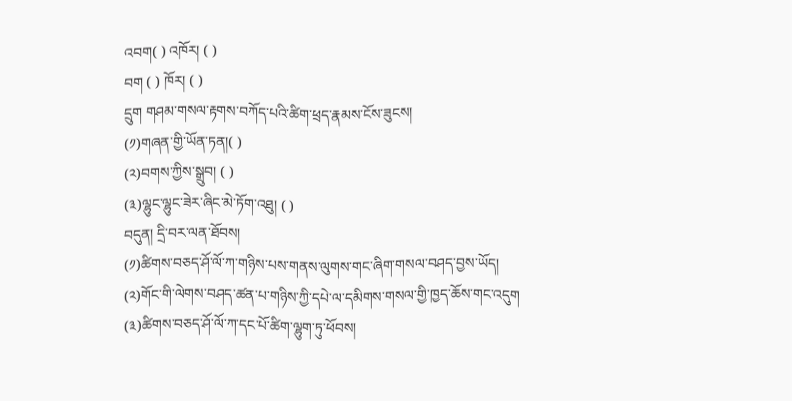འབག( ) འཁོར། ( )
བག ( ) ཁོར། ( )
དྲུག གཤམ་གསལ་རྟགས་བཀོད་པའི་ཚིག་ཕྲད་རྣམས་ངོས་ཟུངས།
(༡)གཞན་གྱི་ཡོན་ཏན།( )
(༢)བགས་ཀྱིས་སྒྲུབ། ( )
(༣)ལྷུང་ལྷུང་ཟེར་ཞིང་མེ་ཏོག་འཐུ། ( )
བདུན། དྲི་བར་ལན་ཐོབས།
(༡)ཚིགས་བཅད་ཤོ་ལོ་ཀ་གཉིས་པས་གནས་ལུགས་གང་ཞིག་གསལ་བཤད་བྱས་ཡོད།
(༢)གོང་གི་ལེགས་བཤད་ཚན་པ་གཉིས་ཀྱི་དཔེ་ལ་དམིགས་གསལ་གྱི་ཁྱད་ཆོས་གང་འདུག
(༣)ཚིགས་བཅད་ཤོ་ལོ་ཀ་དང་པོ་ཚིག་ལྷུག་ཏུ་ཕོབས།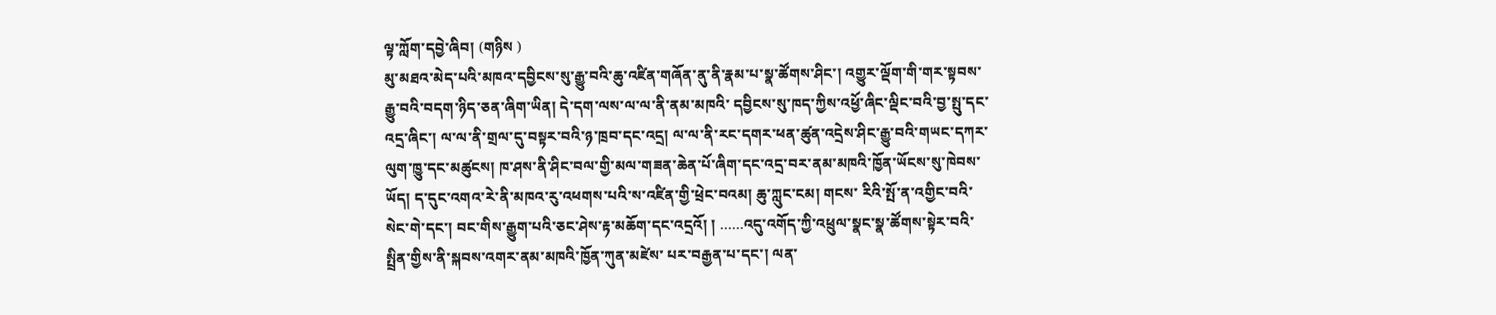ལྟ་ཀློག་དབྱེ་ཞིབ། (གཉིས )
མུ་མཐའ་མེད་པའི་མཁའ་དབྱིངས་སུ་རྒྱུ་བའི་ཆུ་འཛིན་གཞོན་ནུ་ནི་རྣམ་པ་སྣ་ཚོགས་ཤིང་། འགྱུར་ལྡོག་གི་གར་སྟབས་རྒྱུ་བའི་བདག་ཉིད་ཅན་ཞིག་ཡིན། དེ་དག་ལས་ལ་ལ་ནི་ནམ་མཁའི་ དབྱིངས་སུ་ཁད་ཀྱིས་འཕྱོ་ཞིང་ལྡིང་བའི་བྱ་སྤུ་དང་འདྲ་ཞིང་། ལ་ལ་ནི་གྲལ་དུ་བསྟར་བའི་ཉ་ཁྲབ་དང་འདྲ། ལ་ལ་ནི་རང་དགར་ཕན་ཚུན་འདྲེས་ཤིང་རྒྱུ་བའི་གཡང་དཀར་ལུག་ཁྱུ་དང་མཚུངས། ཁ་ཤས་ནི་ཤིང་བལ་གྱི་མལ་གཟན་ཆེན་པོ་ཞིག་དང་འདྲ་བར་ནམ་མཁའི་ཁྱོན་ཡོངས་སུ་ཁེབས་ ཡོད། ད་དུང་འགའ་རེ་ནི་མཁའ་རུ་འཕགས་པའི་ས་འཛིན་གྱི་ཕྲེང་བའམ། ཆུ་ཀླུང་ངམ། གངས་ རིའི་སྤོ་ན་འགྱིང་བའི་སེང་གེ་དང་། བང་གིས་རྒྱུག་པའི་ཅང་ཤེས་རྟ་མཆོག་དང་འདྲའོ། ། ……འདུ་འགོད་ཀྱི་འཕྲུལ་སྣང་སྣ་ཚོགས་སྟེར་བའི་སྤྲིན་གྱིས་ནི་སྐབས་འགར་ནམ་མཁའི་ཁྱོན་ཀུན་མཛེས་ པར་བརྒྱན་པ་དང་། ལན་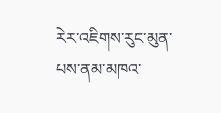རེར་འཇིགས་རུང་མུན་པས་ནམ་མཁའ་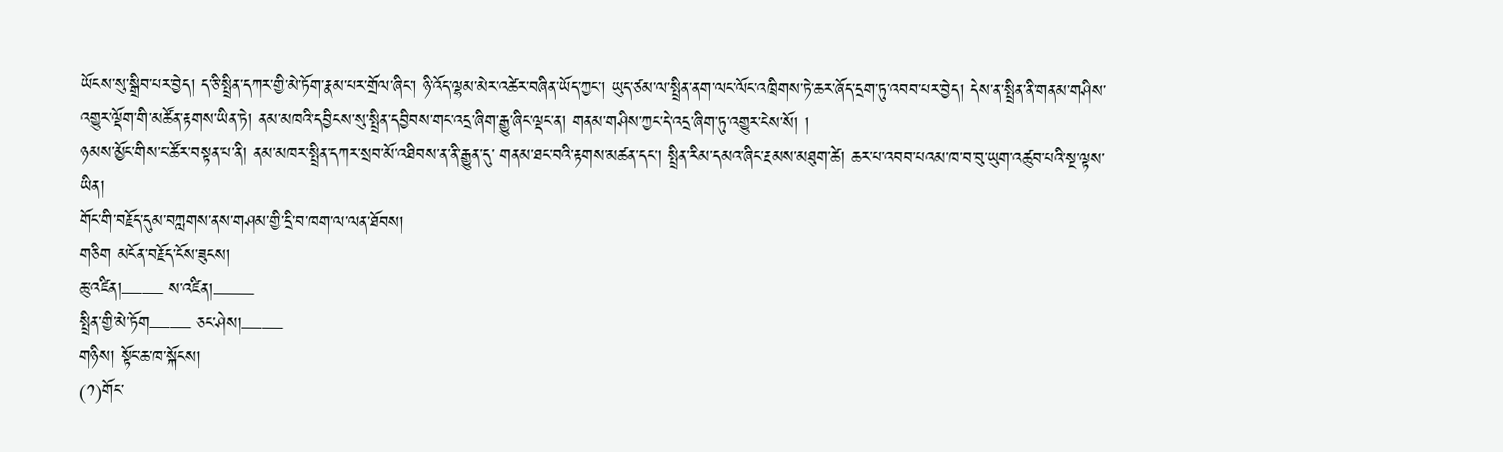ཡོངས་སུ་སྒྲིབ་པར་བྱེད། ད་ཅི་སྤྲིན་དཀར་གྱི་མེ་ཏོག་རྣམ་པར་གྲོལ་ཞིང་། ཉི་འོད་ལྷམ་མེར་འཚེར་བཞིན་ཡོད་ཀྱང་། ཡུད་ཙམ་ལ་སྤྲིན་ནག་ལང་ལོང་འཁྲིགས་ཏེ་ཆར་ཞོད་དྲག་ཏུ་འབབ་པར་བྱེད། དེས་ན་སྤྲིན་ནི་གནམ་གཤིས་ འགྱུར་ལྡོག་གི་མཚོན་རྟགས་ཡིན་ཏེ། ནམ་མཁའི་དབྱིངས་སུ་སྤྲིན་དབྱིབས་གང་འདྲ་ཞིག་རྒྱུ་ཞིང་ལྡང་ན། གནམ་གཤིས་ཀྱང་དེ་འདྲ་ཞིག་ཏུ་འགྱུར་ངེས་སོ། །
ཉམས་མྱོང་གིས་ང་ཚོར་བསྟན་པ་ནི། ནམ་མཁར་སྤྲིན་དཀར་སྲབ་མོ་འཐིབས་ན་ནི་རྒྱུན་དུ་ གནམ་ཐང་བའི་རྟགས་མཚན་དང་། སྤྲིན་རིམ་དམའ་ཞིང་རྔམས་མཐུག་ཚེ། ཆར་པ་འབབ་པའམ་ཁ་བ་བུ་ཡུག་འཚུབ་པའི་སྔ་ལྟས་ཡིན།
གོང་གི་བརྗོད་དུམ་བཀླགས་ནས་གཤམ་གྱི་དྲི་བ་ཁག་ལ་ལན་ཐོབས།
གཅིག མངོན་བརྗོད་ངོས་ཟུངས།
ཆུ་འཛིན།—— ས་འཛིན།——
སྤྲིན་གྱི་མེ་ཏོག—— ཅང་ཤེས།——
གཉིས། སྟོང་ཆ་ཁ་སྐོངས།
(༡)གོང་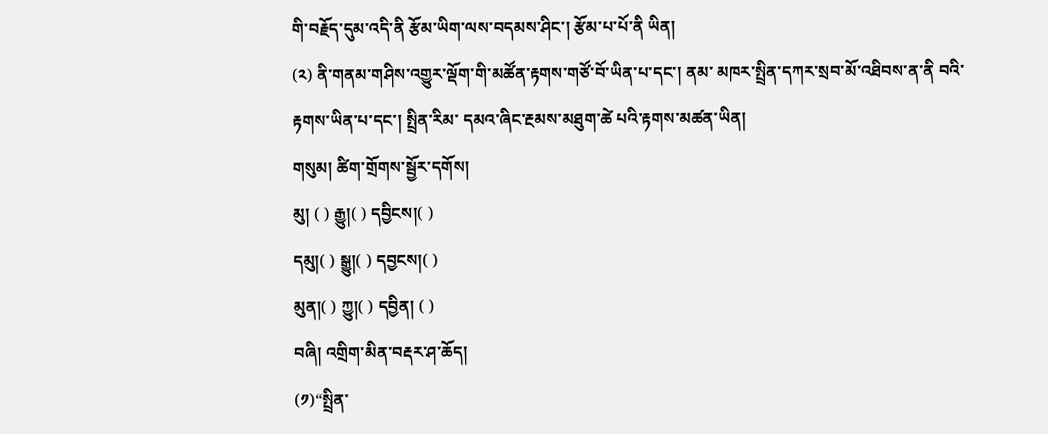གི་བརྗོད་དུམ་འདི་ནི རྩོམ་ཡིག་ལས་བདམས་ཤིང་། རྩོམ་པ་པོ་ནི ཡིན།
(༢) ནི་གནམ་གཤིས་འགྱུར་ལྡོག་གི་མཚོན་རྟགས་གཙོ་བོ་ཡིན་པ་དང་། ནམ་ མཁར་སྤྲིན་དཀར་སྲབ་མོ་འཐིབས་ན་ནི བའི་རྟགས་ཡིན་པ་དང་། སྤྲིན་རིམ་ དམའ་ཞིང་རྔམས་མཐུག་ཚེ པའི་རྟགས་མཚན་ཡིན།
གསུམ། ཚིག་གྲོགས་སྦྱོར་དགོས།
མུ། ( ) རྒྱུ།( ) དབྱིངས།( )
དམུ།( ) སྒྱུ།( ) དབྱངས།( )
མུན།( ) ཀྱུ།( ) དབྱིན། ( )
བཞི། འགྲིག་མིན་བརྡར་ཤ་ཆོད།
(༡)“སྤྲིན་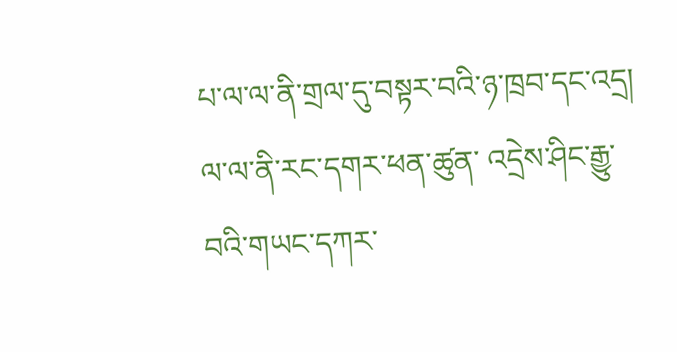པ་ལ་ལ་ནི་གྲལ་དུ་བསྟར་བའི་ཉ་ཁྲབ་དང་འདྲ། ལ་ལ་ནི་རང་དགར་ཕན་ཚུན་ འདྲེས་ཤིང་རྒྱུ་བའི་གཡང་དཀར་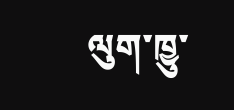ལུག་ཁྱུ་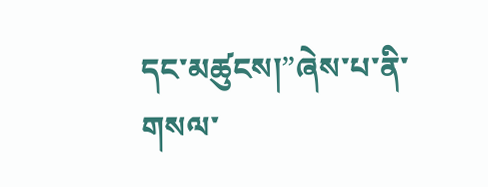དང་མཚུངས།”ཞེས་པ་ནི་གསལ་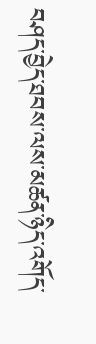བཤད་བྱེད་ཐབས་ལས་མཚན་ཉིད་འགོད་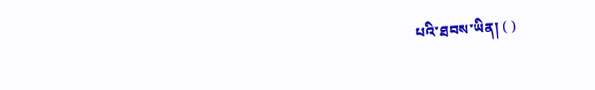པའི་ཐབས་ཡིན། ( )